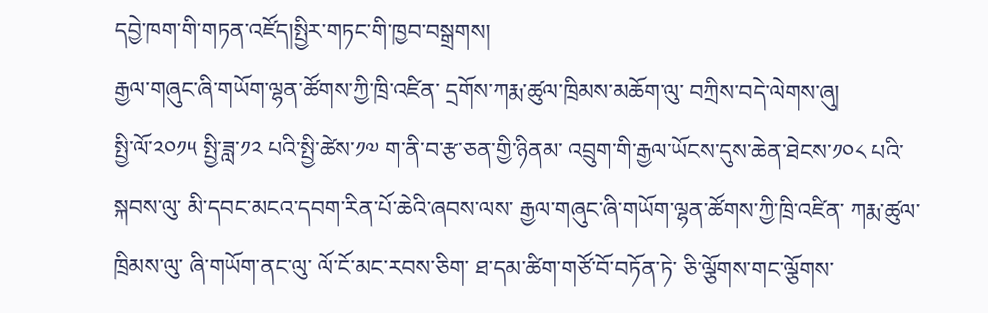དབྱེ་ཁག་གི་གཏན་འཛོད།སྤྱིར་གཏང་གི་ཁྱབ་བསྒྲགས།
རྒྱལ་གཞུང་ཞི་གཡོག་ལྷན་ཚོགས་ཀྱི་ཁྲི་འཛིན་ དྲགོས་ཀརྨ་ཚུལ་ཁྲིམས་མཆོག་ལུ་ བཀྲིས་བདེ་ལེགས་ཞུ།
སྤྱི་ལོ་༢༠༡༥ སྤྱི་ཟླ་༡༢ པའི་སྤྱི་ཚེས་༡༧ ག་ནི་བ་རྩ་ཅན་གྱི་ཉིནམ་ འབྲུག་གི་རྒྱལ་ཡོངས་དུས་ཆེན་ཐེངས་༡༠༨ པའི་སྐབས་ལུ་ མི་དབང་མངའ་དབག་རིན་པོ་ཆེའི་ཞབས་ལས་ རྒྱལ་གཞུང་ཞི་གཡོག་ལྷན་ཚོགས་ཀྱི་ཁྲི་འཛིན་ ཀརྨ་ཚུལ་ཁྲིམས་ལུ་ ཞི་གཡོག་ནང་ལུ་ ལོ་ངོ་མང་རབས་ཅིག་ ཐ་དམ་ཚིག་གཙོ་བོ་བཏོན་ཏེ་ ཅི་ལྕོགས་གང་ལྕོགས་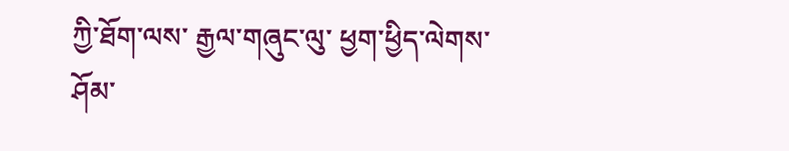ཀྱི་ཐོག་ལས་ རྒྱལ་གཞུང་ལུ་ ཕྱག་ཕྱིད་ལེགས་ཤོམ་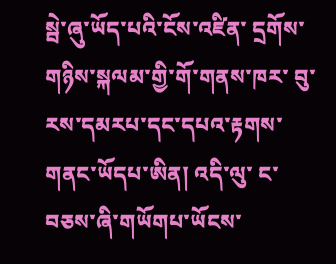སྦེ་ཞུ་ཡོད་པའི་ངོས་འཛིན་ དྲགོས་གཉིས་སྐལམ་གྱི་གོ་གནས་ཁར་ བུ་རས་དམརཔ་དང་དཔའ་རྟགས་གནང་ཡོདཔ་ཨིན། འདི་ལུ་ ང་བཅས་ཞི་གཡོགཔ་ཡོངས་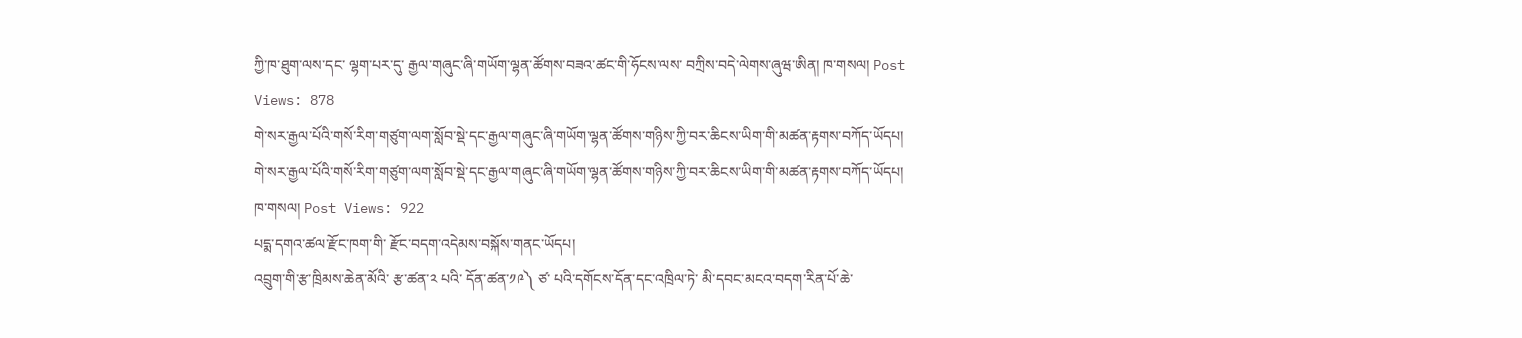ཀྱི་ཁ་ཐུག་ལས་དང་ ལྷག་པར་དུ་ རྒྱལ་གཞུང་ཞི་གཡོག་ལྷན་ཚོགས་བཟའ་ཚང་གི་ཧོངས་ལས་ བཀྲིས་བདེ་ལེགས་ཞུཝ་ཨིན། ཁ་གསལ། Post Views: 878
གེ་སར་རྒྱལ་པོའི་གསོ་རིག་གཙུག་ལག་སློབ་སྡེ་དང་རྒྱལ་གཞུང་ཞི་གཡོག་ལྷན་ཚོགས་གཉིས་ཀྱི་བར་ཆིངས་ཡིག་གི་མཚན་རྟགས་བཀོད་ཡོདཔ།
གེ་སར་རྒྱལ་པོའི་གསོ་རིག་གཙུག་ལག་སློབ་སྡེ་དང་རྒྱལ་གཞུང་ཞི་གཡོག་ལྷན་ཚོགས་གཉིས་ཀྱི་བར་ཆིངས་ཡིག་གི་མཚན་རྟགས་བཀོད་ཡོདཔ། ཁ་གསལ། Post Views: 922
པདྨ་དགའ་ཚལ་རྫོང་ཁག་གི་ རྫོང་བདག་འདེམས་བསྐོས་གནང་ཡོདཔ།
འབྲུག་གི་རྩ་ཁྲིམས་ཆེན་མོའི་ རྩ་ཚན་༢ པའི་ དོན་ཚན་༡༩༽ ཙ་ པའི་དགོངས་དོན་དང་འཁྲིལ་ཏེ་ མི་དབང་མངའ་བདག་རིན་པོ་ཆེ་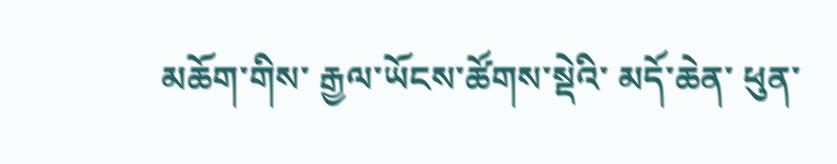མཆོག་གིས་ རྒྱལ་ཡོངས་ཚོགས་སྡེའི་ མདོ་ཆེན་ ཕུན་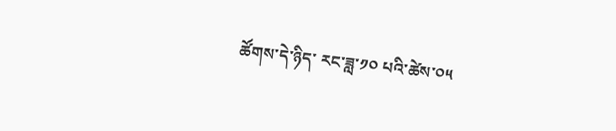ཚོགས་དེ་ཉིད་ རང་ཟླ་༡༠ པའི་ཚེས་༠༥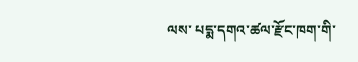ལས་ པདྨ་དགའ་ཚལ་རྫོང་ཁག་གི་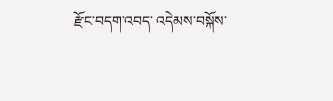རྫོང་བདག་འབད་ འདེམས་བསྐོས་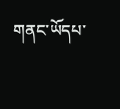གནང་ཡོདཔ་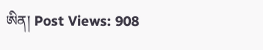ཨིན། Post Views: 908